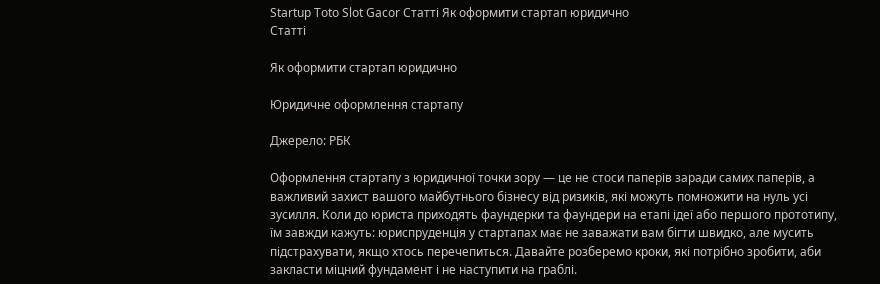Startup Toto Slot Gacor Статті Як оформити стартап юридично
Статті

Як оформити стартап юридично

Юридичне оформлення стартапу

Джерело: РБК

Оформлення стартапу з юридичної точки зору — це не стоси паперів заради самих паперів, а важливий захист вашого майбутнього бізнесу від ризиків, які можуть помножити на нуль усі зусилля. Коли до юриста приходять фаундерки та фаундери на етапі ідеї або першого прототипу, їм завжди кажуть: юриспруденція у стартапах має не заважати вам бігти швидко, але мусить підстрахувати, якщо хтось перечепиться. Давайте розберемо кроки, які потрібно зробити, аби закласти міцний фундамент і не наступити на граблі.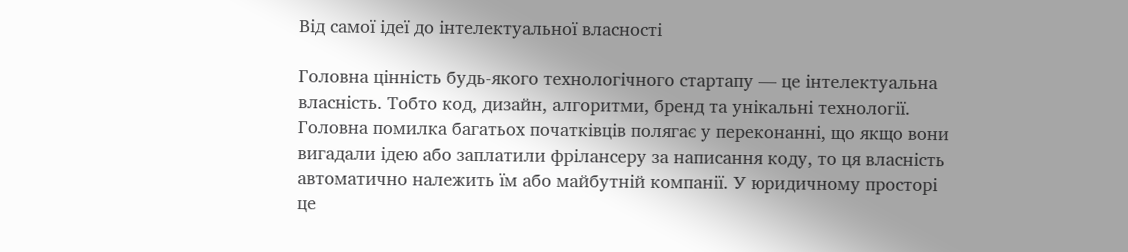Від самої ідеї до інтелектуальної власності

Головна цінність будь-якого технологічного стартапу — це інтелектуальна власність. Тобто код, дизайн, алгоритми, бренд та унікальні технології. Головна помилка багатьох початківців полягає у переконанні, що якщо вони вигадали ідею або заплатили фрілансеру за написання коду, то ця власність автоматично належить їм або майбутній компанії. У юридичному просторі це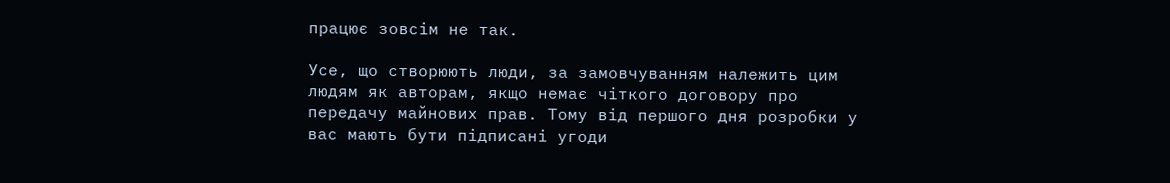працює зовсім не так.

Усе, що створюють люди, за замовчуванням належить цим людям як авторам, якщо немає чіткого договору про передачу майнових прав. Тому від першого дня розробки у вас мають бути підписані угоди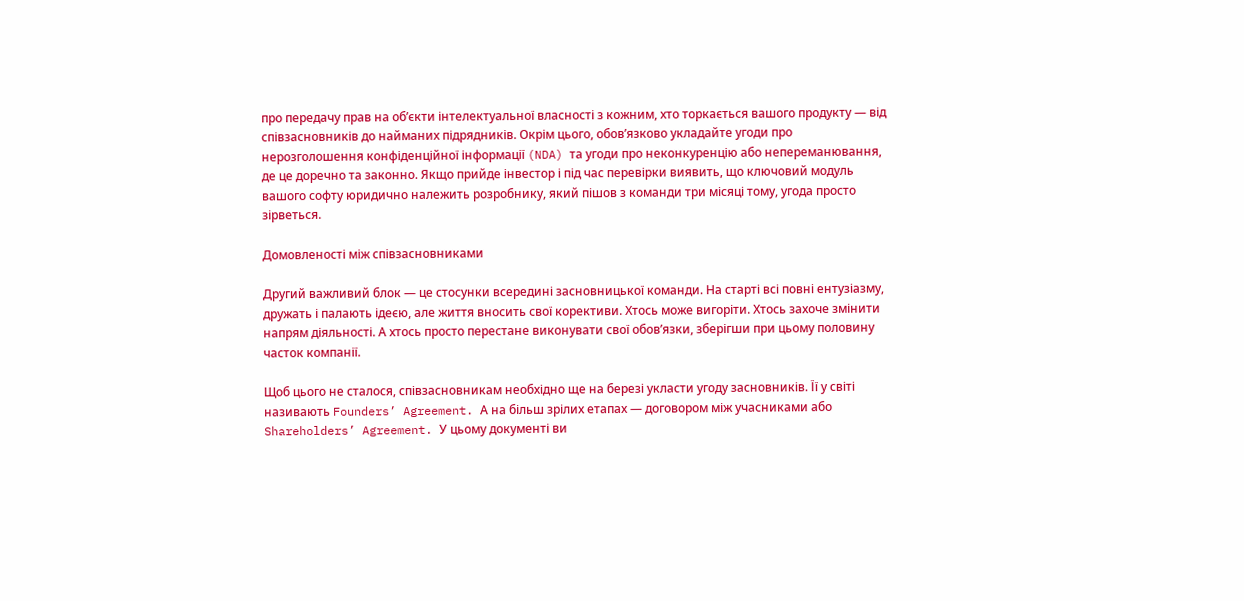про передачу прав на об’єкти інтелектуальної власності з кожним, хто торкається вашого продукту — від співзасновників до найманих підрядників. Окрім цього, обов’язково укладайте угоди про нерозголошення конфіденційної інформації (NDA) та угоди про неконкуренцію або непереманювання, де це доречно та законно. Якщо прийде інвестор і під час перевірки виявить, що ключовий модуль вашого софту юридично належить розробнику, який пішов з команди три місяці тому, угода просто зірветься.

Домовленості між співзасновниками

Другий важливий блок — це стосунки всередині засновницької команди. На старті всі повні ентузіазму, дружать і палають ідеєю, але життя вносить свої корективи. Хтось може вигоріти. Хтось захоче змінити напрям діяльності. А хтось просто перестане виконувати свої обов’язки, зберігши при цьому половину часток компанії.

Щоб цього не сталося, співзасновникам необхідно ще на березі укласти угоду засновників. Її у світі називають Founders’ Agreement. А на більш зрілих етапах — договором між учасниками або Shareholders’ Agreement. У цьому документі ви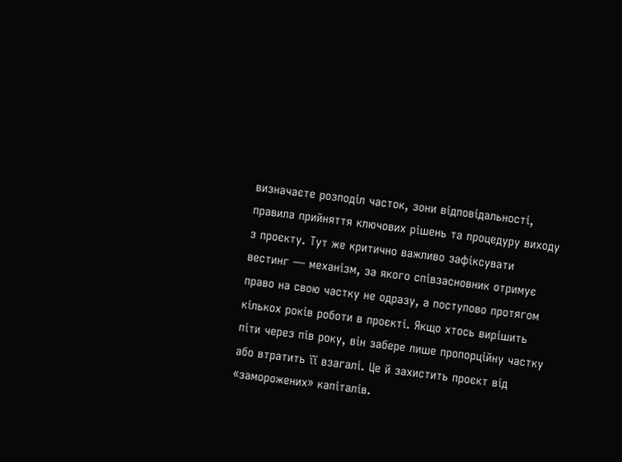визначаєте розподіл часток, зони відповідальності, правила прийняття ключових рішень та процедуру виходу з проєкту. Тут же критично важливо зафіксувати вестинг — механізм, за якого співзасновник отримує право на свою частку не одразу, а поступово протягом кількох років роботи в проєкті. Якщо хтось вирішить піти через пів року, він забере лише пропорційну частку або втратить її взагалі. Це й захистить проєкт від «заморожених» капіталів.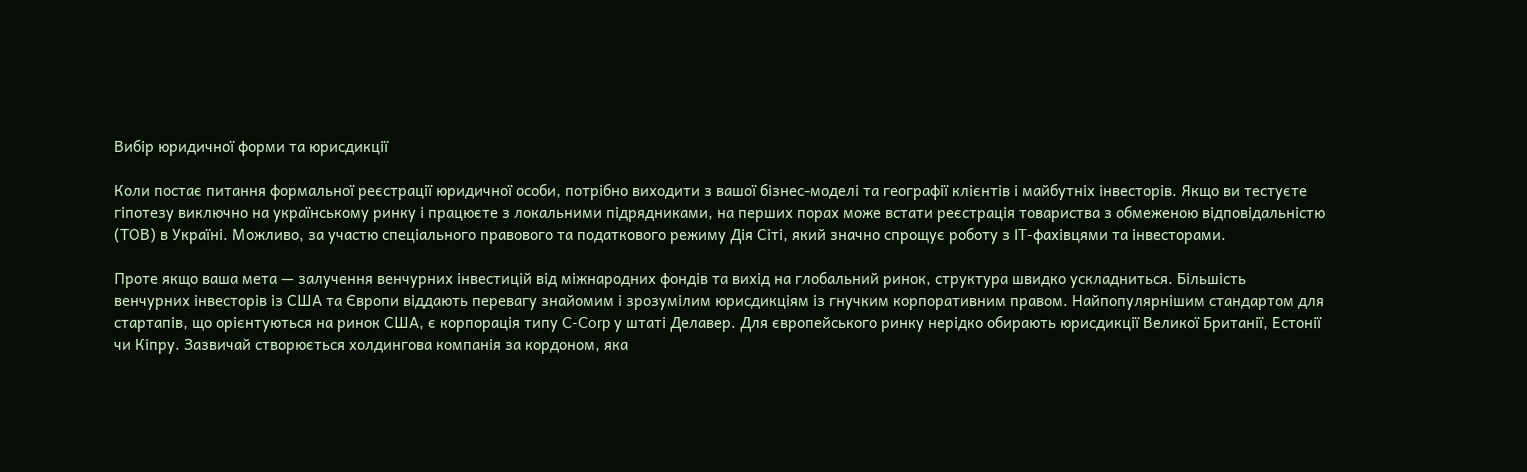Вибір юридичної форми та юрисдикції

Коли постає питання формальної реєстрації юридичної особи, потрібно виходити з вашої бізнес-моделі та географії клієнтів і майбутніх інвесторів. Якщо ви тестуєте гіпотезу виключно на українському ринку і працюєте з локальними підрядниками, на перших порах може встати реєстрація товариства з обмеженою відповідальністю (ТОВ) в Україні. Можливо, за участю спеціального правового та податкового режиму Дія Сіті, який значно спрощує роботу з IT-фахівцями та інвесторами.

Проте якщо ваша мета — залучення венчурних інвестицій від міжнародних фондів та вихід на глобальний ринок, структура швидко ускладниться. Більшість венчурних інвесторів із США та Європи віддають перевагу знайомим і зрозумілим юрисдикціям із гнучким корпоративним правом. Найпопулярнішим стандартом для стартапів, що орієнтуються на ринок США, є корпорація типу C-Corp у штаті Делавер. Для європейського ринку нерідко обирають юрисдикції Великої Британії, Естонії чи Кіпру. Зазвичай створюється холдингова компанія за кордоном, яка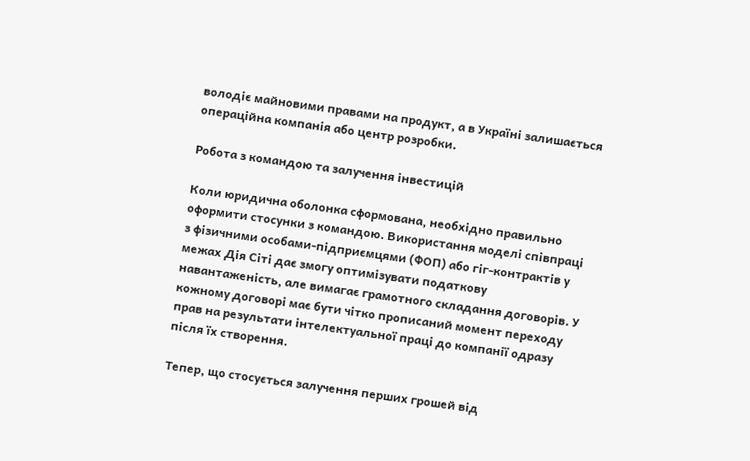володіє майновими правами на продукт, а в Україні залишається операційна компанія або центр розробки.

Робота з командою та залучення інвестицій

Коли юридична оболонка сформована, необхідно правильно оформити стосунки з командою. Використання моделі співпраці з фізичними особами-підприємцями (ФОП) або гіг-контрактів у межах Дія Сіті дає змогу оптимізувати податкову навантаженість, але вимагає грамотного складання договорів. У кожному договорі має бути чітко прописаний момент переходу прав на результати інтелектуальної праці до компанії одразу після їх створення.

Тепер, що стосується залучення перших грошей від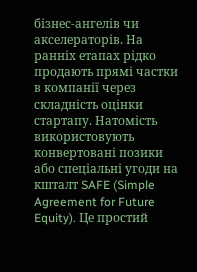бізнес-ангелів чи акселераторів. На ранніх етапах рідко продають прямі частки в компанії через складність оцінки стартапу. Натомість використовують конвертовані позики або спеціальні угоди на кшталт SAFE (Simple Agreement for Future Equity). Це простий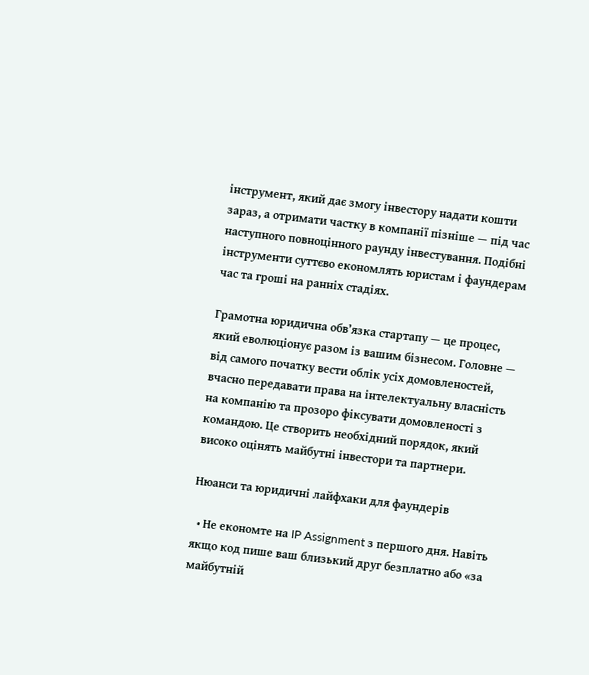інструмент, який дає змогу інвестору надати кошти зараз, а отримати частку в компанії пізніше — під час наступного повноцінного раунду інвестування. Подібні інструменти суттєво економлять юристам і фаундерам час та гроші на ранніх стадіях.

Грамотна юридична обв’язка стартапу — це процес, який еволюціонує разом із вашим бізнесом. Головне — від самого початку вести облік усіх домовленостей, вчасно передавати права на інтелектуальну власність на компанію та прозоро фіксувати домовленості з командою. Це створить необхідний порядок, який високо оцінять майбутні інвестори та партнери.

Нюанси та юридичні лайфхаки для фаундерів

  • Не економте на IP Assignment з першого дня. Навіть якщо код пише ваш близький друг безплатно або «за майбутній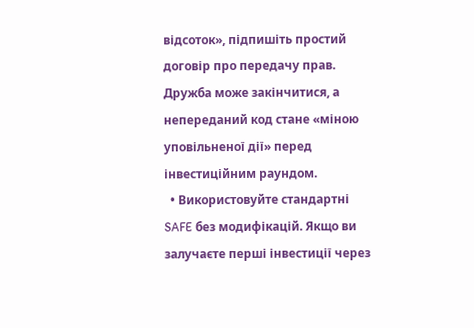відсоток», підпишіть простий договір про передачу прав. Дружба може закінчитися, а непереданий код стане «міною уповільненої дії» перед інвестиційним раундом.
  • Використовуйте стандартні SAFE без модифікацій. Якщо ви залучаєте перші інвестиції через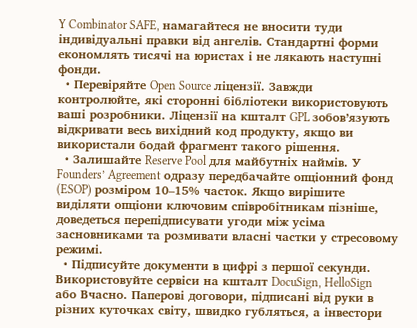Y Combinator SAFE, намагайтеся не вносити туди індивідуальні правки від ангелів. Стандартні форми економлять тисячі на юристах і не лякають наступні фонди.
  • Перевіряйте Open Source ліцензії. Завжди контролюйте, які сторонні бібліотеки використовують ваші розробники. Ліцензії на кшталт GPL зобов’язують відкривати весь вихідний код продукту, якщо ви використали бодай фрагмент такого рішення.
  • Залишайте Reserve Pool для майбутніх наймів. У Founders’ Agreement одразу передбачайте опціонний фонд (ESOP) розміром 10–15% часток. Якщо вирішите виділяти опціони ключовим співробітникам пізніше, доведеться перепідписувати угоди між усіма засновниками та розмивати власні частки у стресовому режимі.
  • Підписуйте документи в цифрі з першої секунди. Використовуйте сервіси на кшталт DocuSign, HelloSign або Вчасно. Паперові договори, підписані від руки в різних куточках світу, швидко губляться, а інвестори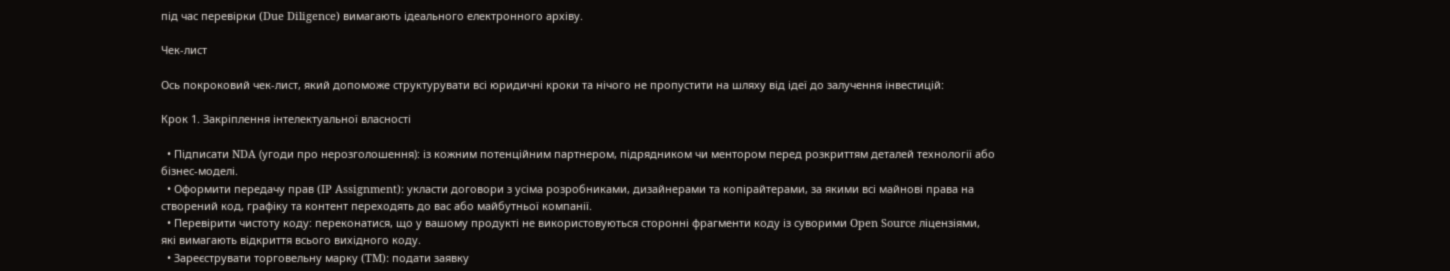під час перевірки (Due Diligence) вимагають ідеального електронного архіву.

Чек-лист

Ось покроковий чек-лист, який допоможе структурувати всі юридичні кроки та нічого не пропустити на шляху від ідеї до залучення інвестицій:

Крок 1. Закріплення інтелектуальної власності

  • Підписати NDA (угоди про нерозголошення): із кожним потенційним партнером, підрядником чи ментором перед розкриттям деталей технології або бізнес-моделі.
  • Оформити передачу прав (IP Assignment): укласти договори з усіма розробниками, дизайнерами та копiрайтерами, за якими всі майнові права на створений код, графіку та контент переходять до вас або майбутньої компанії.
  • Перевірити чистоту коду: переконатися, що у вашому продукті не використовуються сторонні фрагменти коду із суворими Open Source ліцензіями, які вимагають відкриття всього вихідного коду.
  • Зареєструвати торговельну марку (TM): подати заявку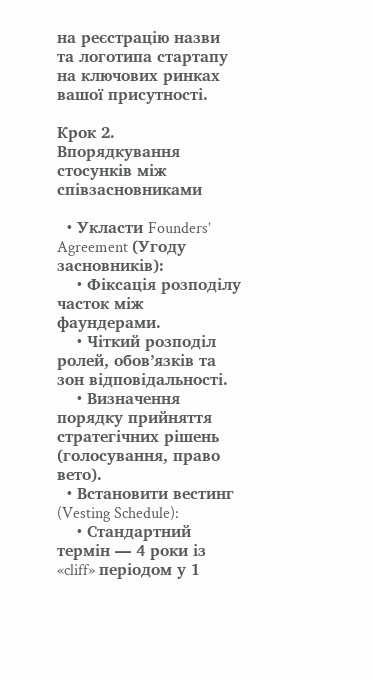на реєстрацію назви та логотипа стартапу на ключових ринках вашої присутності.

Крок 2. Впорядкування стосунків між співзасновниками

  • Укласти Founders’ Agreement (Угоду засновників):
    • Фіксація розподілу часток між фаундерами.
    • Чіткий розподіл ролей, обов’язків та зон відповідальності.
    • Визначення порядку прийняття стратегічних рішень (голосування, право вето).
  • Встановити вестинг (Vesting Schedule):
    • Стандартний термін — 4 роки із «cliff» періодом у 1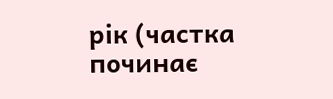рік (частка починає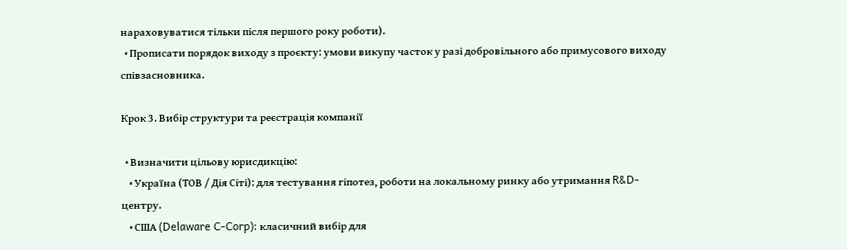нараховуватися тільки після першого року роботи).
  • Прописати порядок виходу з проєкту: умови викупу часток у разі добровільного або примусового виходу співзасновника.

Крок 3. Вибір структури та реєстрація компанії

  • Визначити цільову юрисдикцію:
    • Україна (ТОВ / Дія Сіті): для тестування гіпотез, роботи на локальному ринку або утримання R&D-центру.
    • США (Delaware C-Corp): класичний вибір для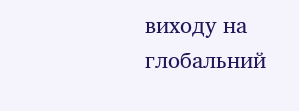виходу на глобальний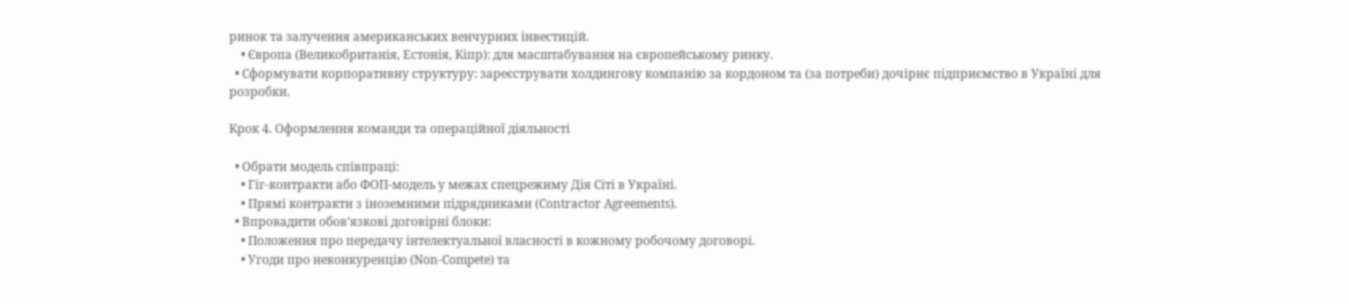ринок та залучення американських венчурних інвестицій.
    • Європа (Великобританія, Естонія, Кіпр): для масштабування на європейському ринку.
  • Сформувати корпоративну структуру: зареєструвати холдингову компанію за кордоном та (за потреби) дочірнє підприємство в Україні для розробки.

Крок 4. Оформлення команди та операційної діяльності

  • Обрати модель співпраці:
    • Гіг-контракти або ФОП-модель у межах спецрежиму Дія Сіті в Україні.
    • Прямі контракти з іноземними підрядниками (Contractor Agreements).
  • Впровадити обов’язкові договірні блоки:
    • Положення про передачу інтелектуальної власності в кожному робочому договорі.
    • Угоди про неконкуренцію (Non-Compete) та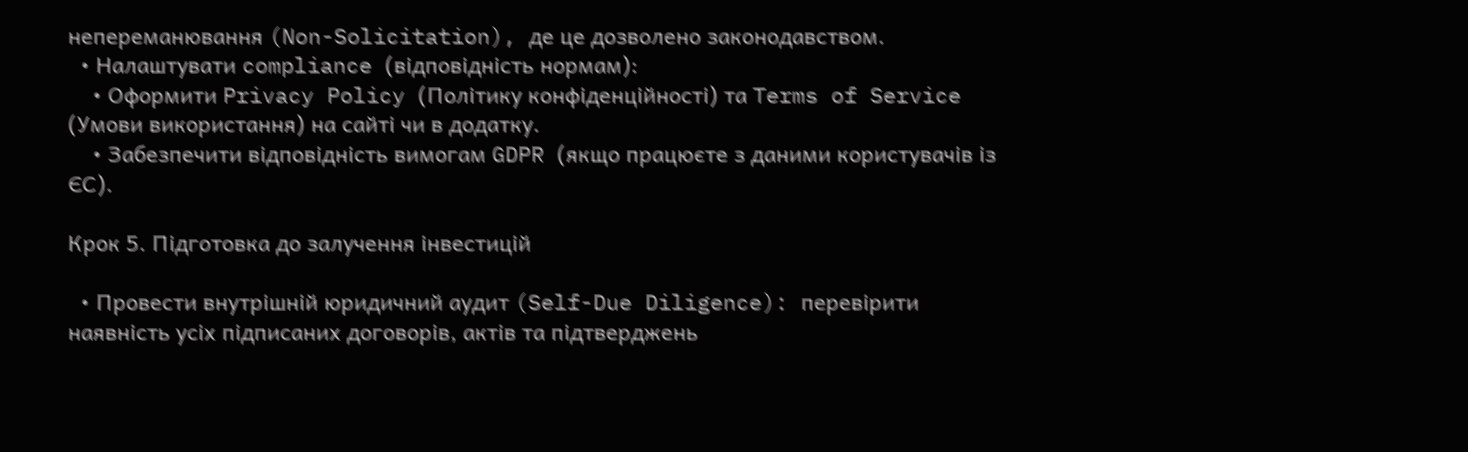непереманювання (Non-Solicitation), де це дозволено законодавством.
  • Налаштувати compliance (відповідність нормам):
    • Оформити Privacy Policy (Політику конфіденційності) та Terms of Service (Умови використання) на сайті чи в додатку.
    • Забезпечити відповідність вимогам GDPR (якщо працюєте з даними користувачів із ЄС).

Крок 5. Підготовка до залучення інвестицій

  • Провести внутрішній юридичний аудит (Self-Due Diligence): перевірити наявність усіх підписаних договорів, актів та підтверджень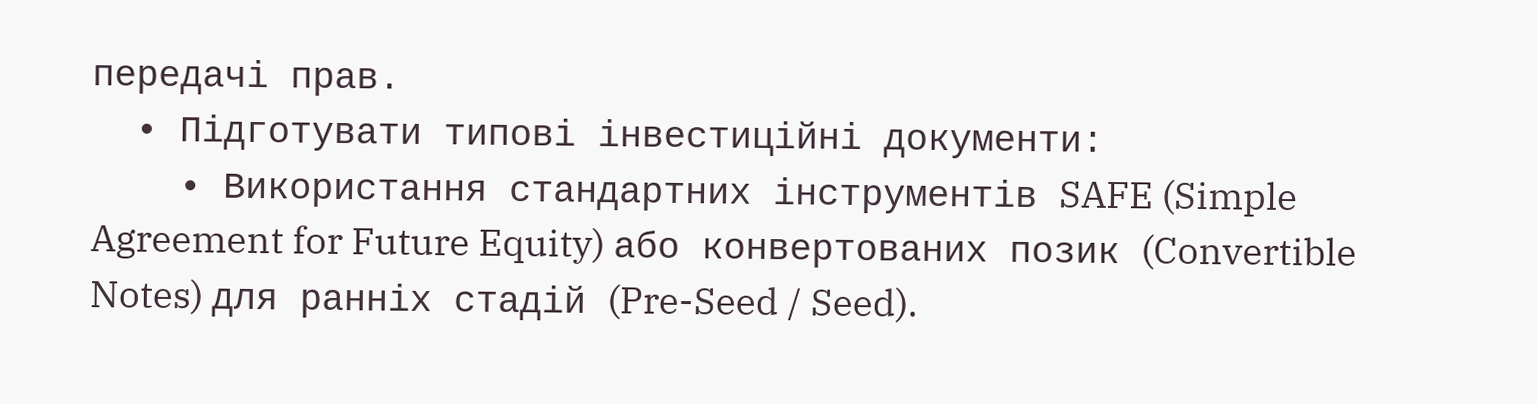передачі прав.
  • Підготувати типові інвестиційні документи:
    • Використання стандартних інструментів SAFE (Simple Agreement for Future Equity) або конвертованих позик (Convertible Notes) для ранніх стадій (Pre-Seed / Seed).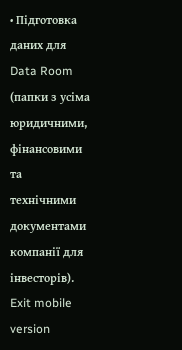• Підготовка даних для Data Room (папки з усіма юридичними, фінансовими та технічними документами компанії для інвесторів).
Exit mobile version